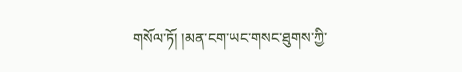གསོལ་ཏོ། །མན་ངག་ཡང་གསང་ཐུགས་ཀྱི་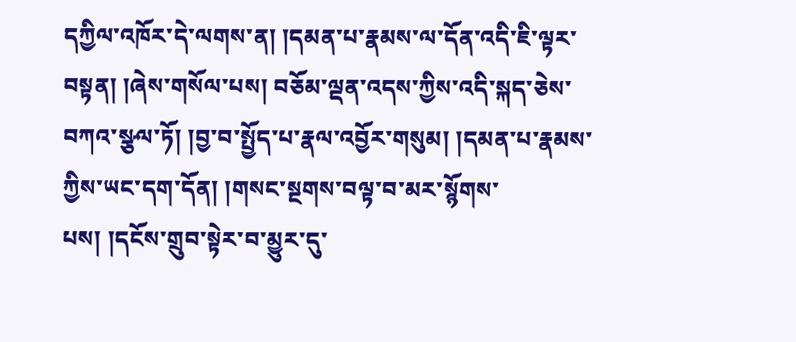དཀྱིལ་འཁོར་དེ་ལགས་ན། །དམན་པ་རྣམས་ལ་དོན་འདི་ཇི་ལྟར་བསྟན། །ཞེས་གསོལ་པས། བཅོམ་ལྡན་འདས་ཀྱིས་འདི་སྐད་ཅེས་བཀའ་སྩལ་ཏོ། །བྱ་བ་སྤྱོད་པ་རྣལ་འབྱོར་གསུམ། །དམན་པ་རྣམས་ཀྱིས་ཡང་དག་དོན། །གསང་སྔགས་བལྟ་བ་མར་སྙོགས་པས། །དངོས་གྲུབ་སྟེར་བ་མྱུར་དུ་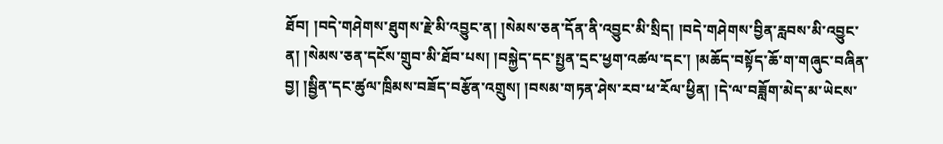ཐོབ། །བདེ་གཤེགས་ཐུགས་རྗེ་མི་འབྱུང་ན། །སེམས་ཅན་དོན་ནི་འབྱུང་མི་སྲིད། །བདེ་གཤེགས་བྱིན་རླབས་མི་འབྱུང་ན། །སེམས་ཅན་དངོས་གྲུབ་མི་ཐོབ་པས། །བསྐྱེད་དང་སྤྱན་དྲང་ཕྱག་འཚལ་དང་། །མཆོད་བསྟོད་ཆོ་ག་གཞུང་བཞིན་བྱ། །སྦྱིན་དང་ཚུལ་ཁྲིམས་བཟོད་བརྩོན་འགྲུས། །བསམ་གཏན་ཤེས་རབ་ཕ་རོལ་ཕྱིན། །དེ་ལ་བཟློག་མེད་མ་ཡེངས་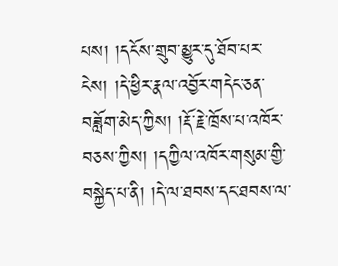པས། །དངོས་གྲུབ་མྱུར་དུ་ཐོབ་པར་ངེས། །དེ་ཕྱིར་རྣལ་འབྱོར་གདེང་ཅན་བཟློག་མེད་ཀྱིས། །རྡོ་རྗེ་ཁྲོས་པ་འཁོར་བཅས་ཀྱིས། །དཀྱིལ་འཁོར་གསུམ་གྱི་བསྐྱེད་པ་ནི། །དེ་ལ་ཐབས་དང་ཐབས་ལ་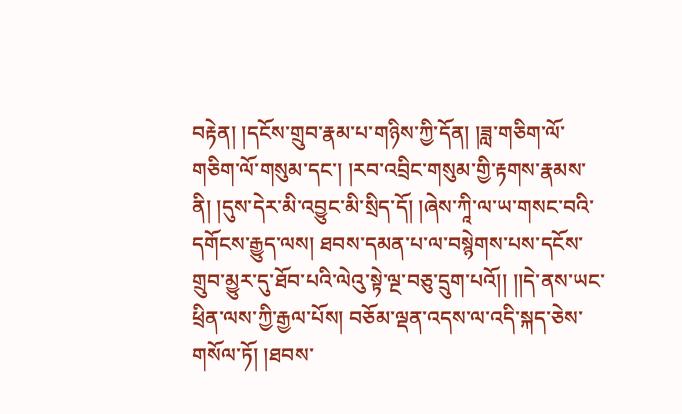བརྟེན། །དངོས་གྲུབ་རྣམ་པ་གཉིས་ཀྱི་དོན། །ཟླ་གཅིག་ལོ་གཅིག་ལོ་གསུམ་དང་། །རབ་འབྲིང་གསུམ་གྱི་རྟགས་རྣམས་ནི། །དུས་དེར་མི་འབྱུང་མི་སྲིད་དོ། །ཞེས་ཀཱི་ལ་ཡ་གསང་བའི་དགོངས་རྒྱུད་ལས། ཐབས་དམན་པ་ལ་བསྙེགས་པས་དངོས་གྲུབ་མྱུར་དུ་ཐོབ་པའི་ལེའུ་སྟེ་ལྔ་བཅུ་དྲུག་པའོ།། །།དེ་ནས་ཡང་ཕྲིན་ལས་ཀྱི་རྒྱལ་པོས། བཅོམ་ལྡན་འདས་ལ་འདི་སྐད་ཅེས་གསོལ་ཏོ། །ཐབས་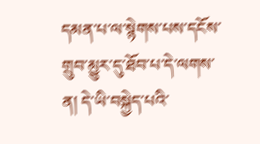དམན་པ་ལ་སྙེགས་པས་དངོས་གྲུབ་མྱུར་དུ་ཐོབ་པ་དེ་ལགས་ན། དེ་ཡི་བསྐྱེད་པའི་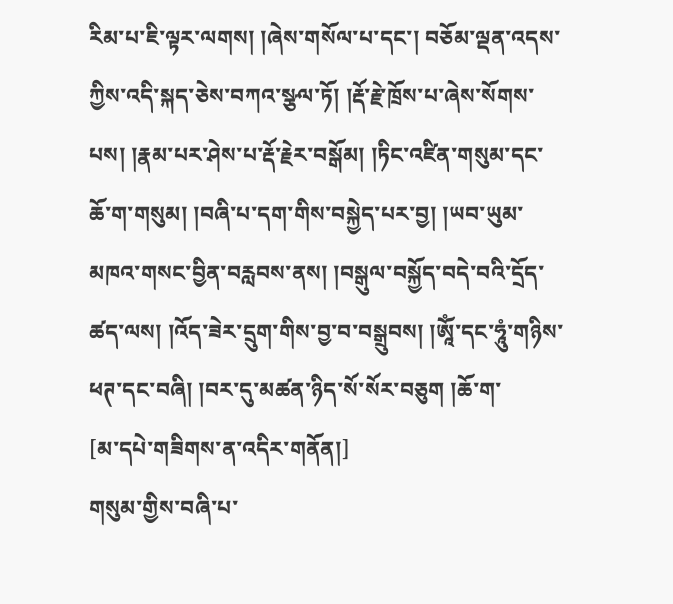རིམ་པ་ཇི་ལྟར་ལགས། །ཞེས་གསོལ་པ་དང་། བཅོམ་ལྡན་འདས་ཀྱིས་འདི་སྐད་ཅེས་བཀའ་སྩལ་ཏོ། །རྡོ་རྗེ་ཁྲོས་པ་ཞེས་སོགས་པས། །རྣམ་པར་ཤེས་པ་རྡོ་རྗེར་བསྒོམ། །ཏིང་འཛིན་གསུམ་དང་ཆོ་ག་གསུམ། །བཞི་པ་དག་གིས་བསྐྱེད་པར་བྱ། །ཡབ་ཡུམ་མཁའ་གསང་བྱིན་བརླབས་ནས། །བསྒུལ་བསྐྱོད་བདེ་བའི་དྲོད་ཚད་ལས། །འོད་ཟེར་དྲུག་གིས་བྱ་བ་བསྒྲུབས། །ཨཱོཾ་དང་ཧཱུཾ་གཉིས་ཕཊ་དང་བཞི། །བར་དུ་མཚན་ཉིད་སོ་སོར་བཅུག །ཆོ་ག་
[མ་དཔེ་གཟིགས་ན་འདིར་གནོན།]
གསུམ་གྱིས་བཞི་པ་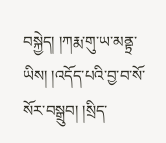བསྐྱེད། །ཀརྨ་གུ་ཡ་མནྟྲ་ཡིས། །འདོད་པའི་བྱ་བ་སོ་སོར་བསྒྲུབ། །སྲིད་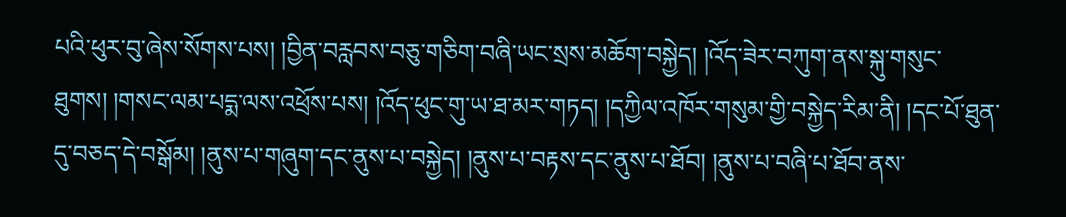པའི་ཕུར་བུ་ཞེས་སོགས་པས། །བྱིན་བརླབས་བཅུ་གཅིག་བཞི་ཡང་སྲས་མཆོག་བསྐྱེད། །འོད་ཟེར་བཀུག་ནས་སྐུ་གསུང་ཐུགས། །གསང་ལམ་པདྨ་ལས་འཕྲོས་པས། །འོད་ཕུང་གུ་ཡ་ཐ་མར་གཏད། །དཀྱིལ་འཁོར་གསུམ་གྱི་བསྐྱེད་རིམ་ནི། །དང་པོ་ཐུན་དུ་བཅད་དེ་བསྒོམ། །ནུས་པ་གཞུག་དང་ནུས་པ་བསྐྱེད། །ནུས་པ་བརྟས་དང་ནུས་པ་ཐོབ། །ནུས་པ་བཞི་པ་ཐོབ་ནས་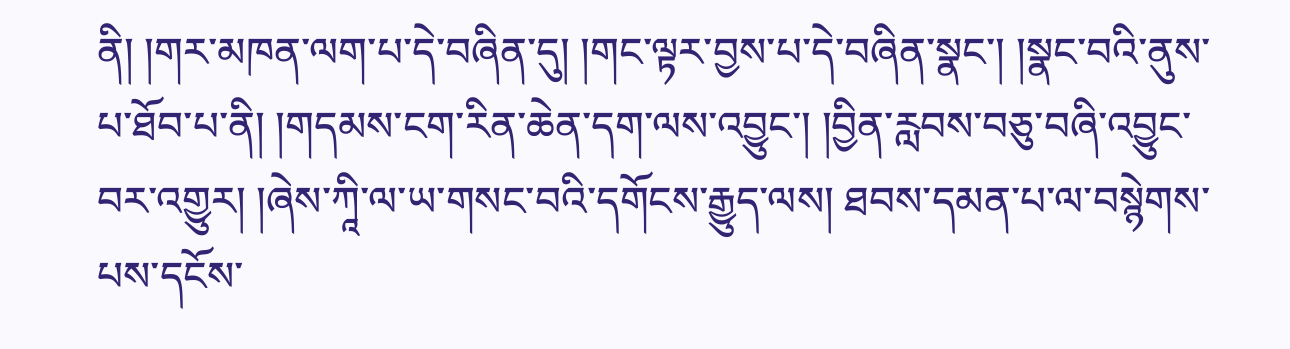ནི། །གར་མཁན་ལག་པ་དེ་བཞིན་དུ། །གང་ལྟར་བྱས་པ་དེ་བཞིན་སྣང་། །སྣང་བའི་ནུས་པ་ཐོབ་པ་ནི། །གདམས་ངག་རིན་ཆེན་དག་ལས་འབྱུང་། །བྱིན་རླབས་བཅུ་བཞི་འབྱུང་བར་འགྱུར། །ཞེས་ཀཱི་ལ་ཡ་གསང་བའི་དགོངས་རྒྱུད་ལས། ཐབས་དམན་པ་ལ་བསྙེགས་པས་དངོས་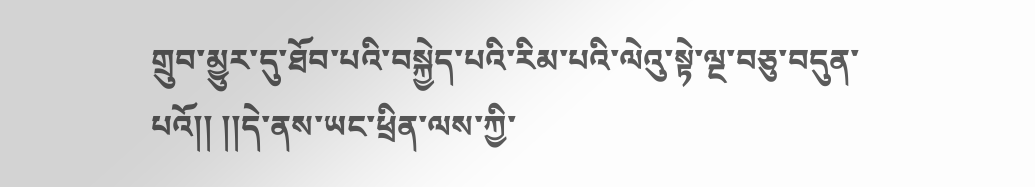གྲུབ་མྱུར་དུ་ཐོབ་པའི་བསྐྱེད་པའི་རིམ་པའི་ལེའུ་སྟེ་ལྔ་བཅུ་བདུན་པའོ།། །།དེ་ནས་ཡང་ཕྲིན་ལས་ཀྱི་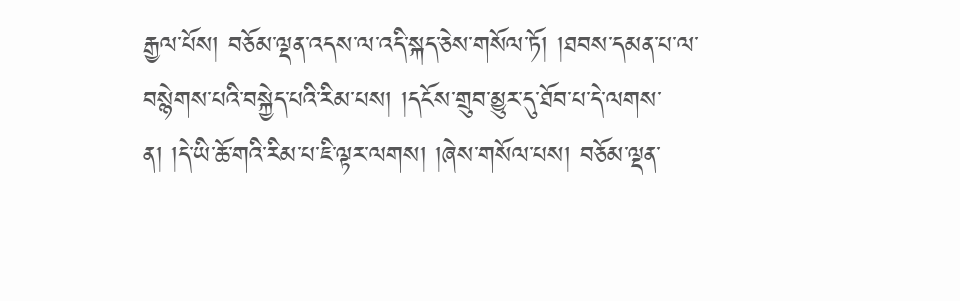རྒྱལ་པོས། བཅོམ་ལྡན་འདས་ལ་འདི་སྐད་ཅེས་གསོལ་ཏོ། །ཐབས་དམན་པ་ལ་བསྙེགས་པའི་བསྐྱེད་པའི་རིམ་པས། །དངོས་གྲུབ་མྱུར་དུ་ཐོབ་པ་དེ་ལགས་ན། །དེ་ཡི་ཆོ་གའི་རིམ་པ་ཇི་ལྟར་ལགས། །ཞེས་གསོལ་པས། བཅོམ་ལྡན་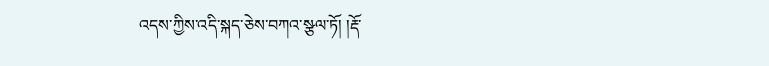འདས་ཀྱིས་འདི་སྐད་ཅེས་བཀའ་སྩལ་ཏོ། །རྡོ་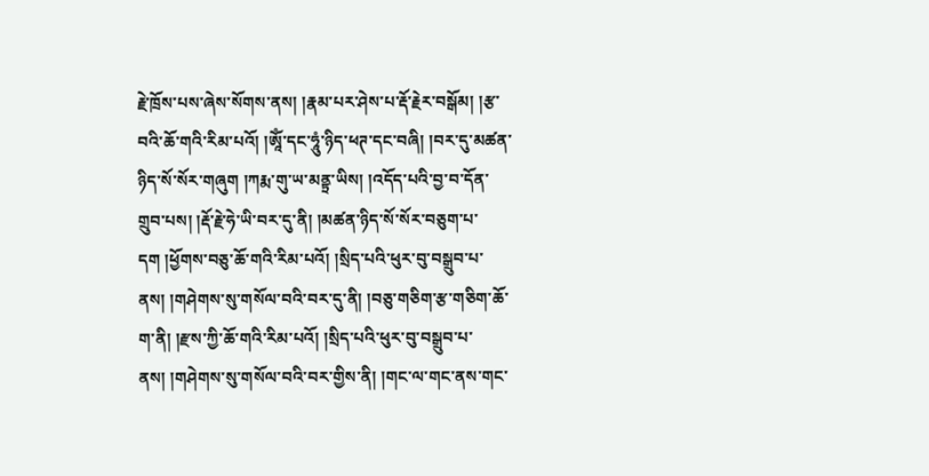རྗེ་ཁྲོས་པས་ཞེས་སོགས་ནས། །རྣམ་པར་ཤེས་པ་རྡོ་རྗེར་བསྒོམ། །རྩ་བའི་ཆོ་གའི་རིམ་པའོ། །ཨཱོཾ་དང་ཧཱུཾ་ཉིད་ཕཊ་དང་བཞི། །བར་དུ་མཚན་ཉིད་སོ་སོར་གཞུག །ཀརྨ་གུ་ཡ་མནྟྲ་ཡིས། །འདོད་པའི་བྱ་བ་དོན་གྲུབ་པས། །རྡོ་རྗེ་ཧེ་ཡི་བར་དུ་ནི། །མཚན་ཉིད་སོ་སོར་བཅུག་པ་དག །ཕྱོགས་བཅུ་ཆོ་གའི་རིམ་པའོ། །སྲིད་པའི་ཕུར་བུ་བསྒྲུབ་པ་ནས། །གཤེགས་སུ་གསོལ་བའི་བར་དུ་ནི། །བཅུ་གཅིག་རྩ་གཅིག་ཆོ་ག་ནི། །རྫས་ཀྱི་ཆོ་གའི་རིམ་པའོ། །སྲིད་པའི་ཕུར་བུ་བསྒྲུབ་པ་ནས། །གཤེགས་སུ་གསོལ་བའི་བར་གྱིས་ནི། །གང་ལ་གང་ནས་གང་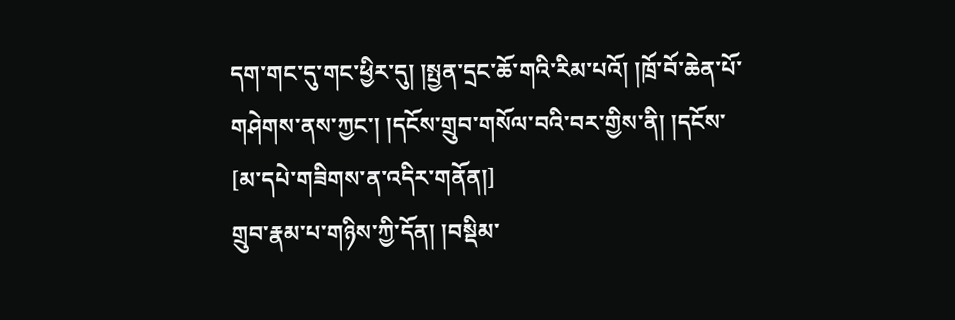དག་གང་དུ་གང་ཕྱིར་དུ། །སྤྱན་དྲང་ཆོ་གའི་རིམ་པའོ། །ཁྲོ་བོ་ཆེན་པོ་གཤེགས་ནས་ཀྱང་། །དངོས་གྲུབ་གསོལ་བའི་བར་གྱིས་ནི། །དངོས་
[མ་དཔེ་གཟིགས་ན་འདིར་གནོན།]
གྲུབ་རྣམ་པ་གཉིས་ཀྱི་དོན། །བསྡིམ་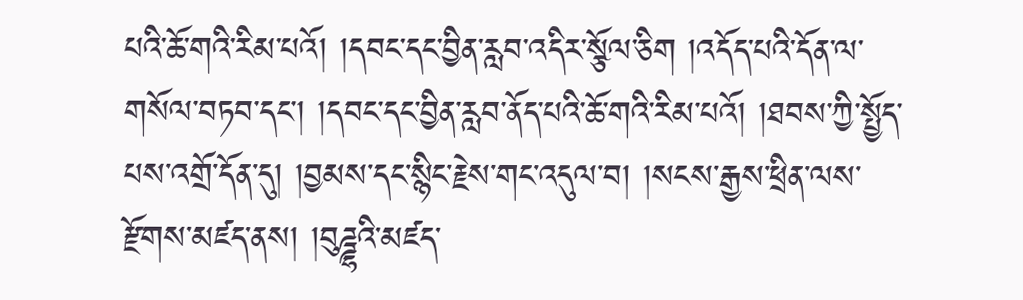པའི་ཆོ་གའི་རིམ་པའོ། །དབང་དང་བྱིན་རླབ་འདིར་སྩོལ་ཅིག །འདོད་པའི་དོན་ལ་གསོལ་བཏབ་དང་། །དབང་དང་བྱིན་རླབ་ནོད་པའི་ཆོ་གའི་རིམ་པའོ། །ཐབས་ཀྱི་སྤྱོད་པས་འགྲོ་དོན་དུ། །བྱམས་དང་སྙིང་རྗེས་གང་འདུལ་བ། །སངས་རྒྱས་ཕྲིན་ལས་རྫོགས་མཛད་ནས། །བུཌྜྷའི་མཛད་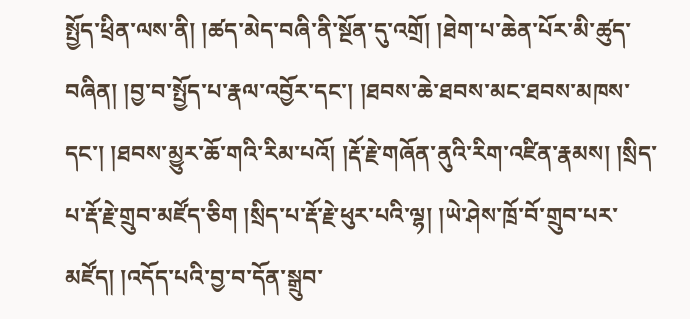སྤྱོད་ཕྲིན་ལས་ནི། །ཚད་མེད་བཞི་ནི་སྔོན་དུ་འགྲོ། །ཐེག་པ་ཆེན་པོར་མི་ཚུད་བཞིན། །བྱ་བ་སྤྱོད་པ་རྣལ་འབྱོར་དང་། །ཐབས་ཆེ་ཐབས་མང་ཐབས་མཁས་དང་། །ཐབས་མྱུར་ཆོ་གའི་རིམ་པའོ། །རྡོ་རྗེ་གཞོན་ནུའི་རིག་འཛིན་རྣམས། །སྲིད་པ་རྡོ་རྗེ་གྲུབ་མཛོད་ཅིག །སྲིད་པ་རྡོ་རྗེ་ཕུར་པའི་ལྷ། །ཡེ་ཤེས་ཁྲོ་བོ་གྲུབ་པར་མཛོད། །འདོད་པའི་བྱ་བ་དོན་སྒྲུབ་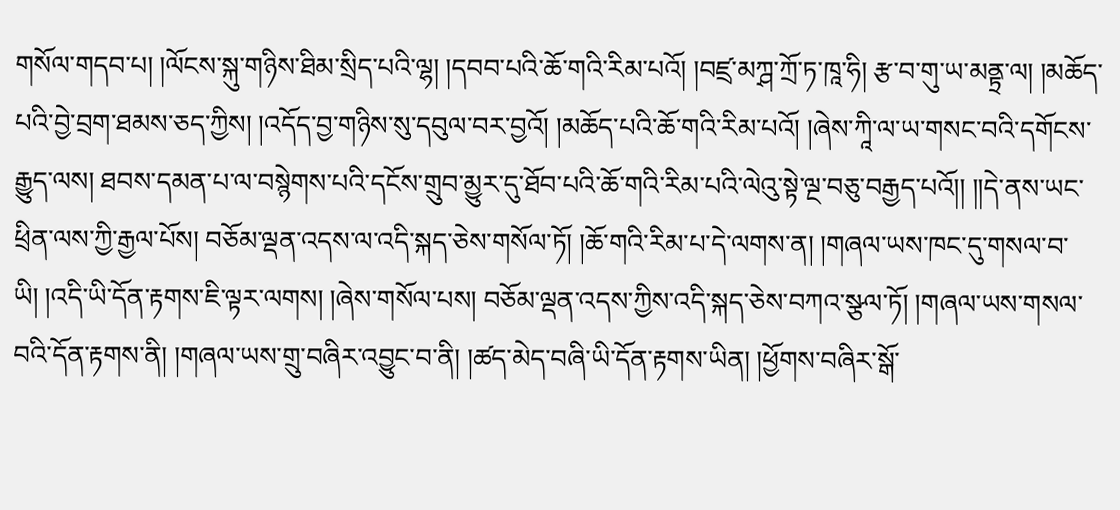གསོལ་གདབ་པ། །ལོངས་སྐུ་གཉིས་ཐིམ་སྲིད་པའི་ལྷ། །དབབ་པའི་ཆོ་གའི་རིམ་པའོ། །བཛྲ་མཀྴ་ཀྲོ་ཏ་ཁཱ་ཧི། རྩ་བ་གུ་ཡ་མནྟྲ་ལ། །མཆོད་པའི་བྱེ་བྲག་ཐམས་ཅད་ཀྱིས། །འདོད་བྱ་གཉིས་སུ་དབུལ་བར་བྱའོ། །མཆོད་པའི་ཆོ་གའི་རིམ་པའོ། །ཞེས་ཀཱི་ལ་ཡ་གསང་བའི་དགོངས་རྒྱུད་ལས། ཐབས་དམན་པ་ལ་བསྙེགས་པའི་དངོས་གྲུབ་མྱུར་དུ་ཐོབ་པའི་ཆོ་གའི་རིམ་པའི་ལེའུ་སྟེ་ལྔ་བཅུ་བརྒྱད་པའོ།། །།དེ་ནས་ཡང་ཕྲིན་ལས་ཀྱི་རྒྱལ་པོས། བཅོམ་ལྡན་འདས་ལ་འདི་སྐད་ཅེས་གསོལ་ཏོ། །ཆོ་གའི་རིམ་པ་དེ་ལགས་ན། །གཞལ་ཡས་ཁང་དུ་གསལ་བ་ཡི། །འདི་ཡི་དོན་རྟགས་ཇི་ལྟར་ལགས། །ཞེས་གསོལ་པས། བཅོམ་ལྡན་འདས་ཀྱིས་འདི་སྐད་ཅེས་བཀའ་སྩལ་ཏོ། །གཞལ་ཡས་གསལ་བའི་དོན་རྟགས་ནི། །གཞལ་ཡས་གྲུ་བཞིར་འབྱུང་བ་ནི། །ཚད་མེད་བཞི་ཡི་དོན་རྟགས་ཡིན། །ཕྱོགས་བཞིར་སྒོ་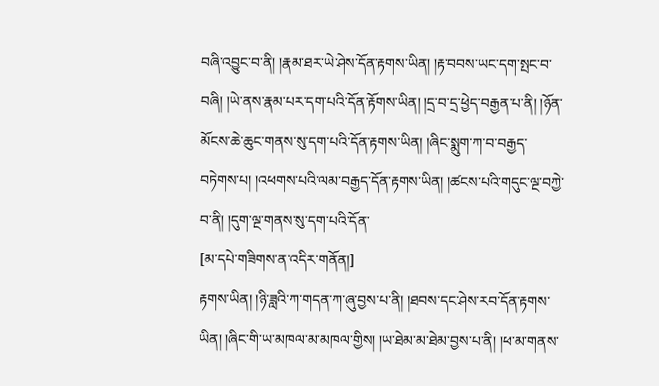བཞི་འབྱུང་བ་ནི། །རྣམ་ཐར་ཡེ་ཤེས་དོན་རྟགས་ཡིན། །རྟ་བབས་ཡང་དག་སྤང་བ་བཞི། །ཡེ་ནས་རྣམ་པར་དག་པའི་དོན་རྟོགས་ཡིན། །དྲ་བ་དྲ་ཕྱེད་བརྒྱན་པ་ནི། །ཉོན་མོངས་ཆེ་ཆུང་གནས་སུ་དག་པའི་དོན་རྟགས་ཡིན། །ཞིང་སྨུག་ཀ་བ་བརྒྱད་བཏེགས་པ། །འཕགས་པའི་ལམ་བརྒྱད་དོན་རྟགས་ཡིན། །ཚངས་པའི་གདུང་ལྔ་བཀྱེ་བ་ནི། །དུག་ལྔ་གནས་སུ་དག་པའི་དོན་
[མ་དཔེ་གཟིགས་ན་འདིར་གནོན།]
རྟགས་ཡིན། །ཉི་ཟླའི་ཀ་གདན་ཀ་ཞུ་བྱས་པ་ནི། །ཐབས་དང་ཤེས་རབ་དོན་རྟགས་ཡིན། །ཞིང་གི་ཡ་མཁལ་མ་མཁལ་གྱིས། །ཡ་ཐེམ་མ་ཐེམ་བྱས་པ་ནི། །ཕ་མ་གནས་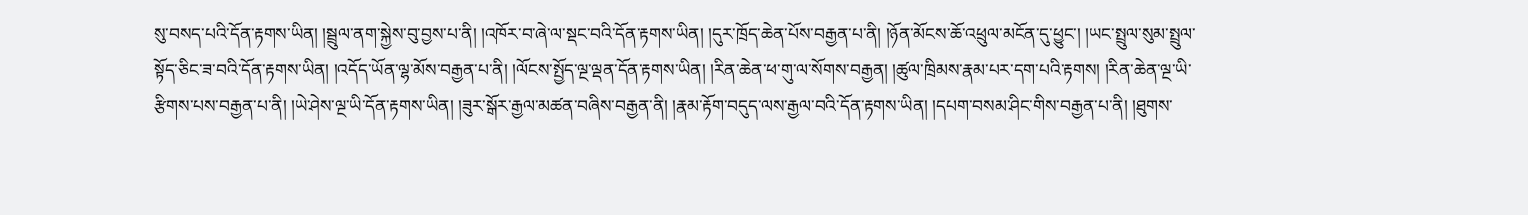སུ་བསད་པའི་དོན་རྟགས་ཡིན། །སྦྲུལ་ནག་སྐྱེས་བུ་བྱས་པ་ནི། །འཁོར་བ་ཞེ་ལ་སྡང་བའི་དོན་རྟགས་ཡིན། །དུར་ཁྲོད་ཆེན་པོས་བརྒྱན་པ་ནི། །ཉོན་མོངས་ཆོ་འཕྲུལ་མངོན་དུ་ཕྱུང་། །ཡང་སྤྲུལ་སུམ་སྤྲུལ་སྟོད་ཅིང་ཟ་བའི་དོན་རྟགས་ཡིན། །འདོད་ཡོན་ལྷ་མོས་བརྒྱན་པ་ནི། །ལོངས་སྤྱོད་ལྔ་ལྡན་དོན་རྟགས་ཡིན། །རིན་ཆེན་ཕ་གུ་ལ་སོགས་བརྒྱན། །ཚུལ་ཁྲིམས་རྣམ་པར་དག་པའི་རྟགས། །རིན་ཆེན་ལྔ་ཡི་རྩིགས་པས་བརྒྱན་པ་ནི། །ཡེ་ཤེས་ལྔ་ཡི་དོན་རྟགས་ཡིན། །ཟུར་སྒོར་རྒྱལ་མཚན་བཞིས་བརྒྱན་ནི། །རྣམ་རྟོག་བདུད་ལས་རྒྱལ་བའི་དོན་རྟགས་ཡིན། །དཔག་བསམ་ཤིང་གིས་བརྒྱན་པ་ནི། །ཐུགས་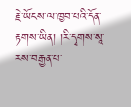རྗེ་ཡོངས་ལ་ཁྱབ་པའི་དོན་རྟགས་ཡིན། །རི་དྭགས་སཱ་རས་བརྒྱན་པ་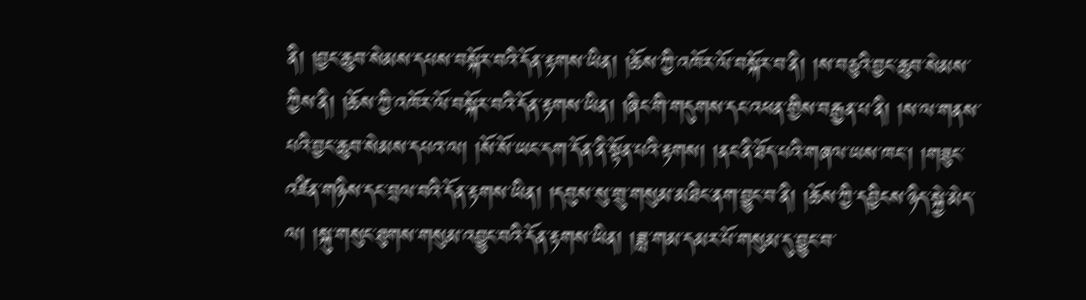ནི། །བྱང་ཆུབ་སེམས་དཔས་བསྐོར་བའི་དོན་རྟགས་ཡིན། །ཆོས་ཀྱི་འཁོར་ལོ་བསྐོར་བ་ནི། །ས་བཅུའི་བྱང་ཆུབ་སེམས་ཀྱིས་ནི། །ཆོས་ཀྱི་འཁོར་ལོ་བསྐོར་བའི་དོན་རྟགས་ཡིན། །ཞིང་གི་གདུགས་དང་འཕན་གྱིས་བརྒྱན་པ་ནི། །ས་ལ་གནས་པའི་བྱང་ཆུབ་སེམས་དཔའ་ལ། །སོ་སོ་ཡང་དག་དོན་ནི་སྟོན་པའི་རྟགས། །ནང་ནི་ཐོད་པའི་གཞལ་ཡས་ཁང་། །གཟུང་འཛིན་གཉིས་དང་བྲལ་བའི་དོན་རྟགས་ཡིན། །དབུས་སུ་གྲུ་གསུམ་མཐིང་ནག་བྱུང་བ་ནི། །ཆོས་ཀྱི་དབྱིངས་ཉིད་སྐྱེ་མེད་ལ། །སྐུ་གསུང་ཐུགས་གསུམ་འབྱུང་བའི་དོན་རྟགས་ཡིན། །ཟླ་གམ་དམར་པོ་གསུམ་དུ་བྱུང་བ་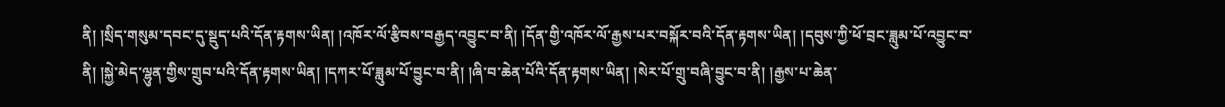ནི། །སྲིད་གསུམ་དབང་དུ་སྡུད་པའི་དོན་རྟགས་ཡིན། །འཁོར་ལོ་རྩིབས་བརྒྱད་འབྱུང་བ་ནི། །དོན་གྱི་འཁོར་ལོ་རྒྱས་པར་བསྐོར་བའི་དོན་རྟགས་ཡིན། །དབུས་ཀྱི་ཕོ་བྲང་ཟླུམ་པོ་འབྱུང་བ་ནི། །སྐྱེ་མེད་ལྷུན་གྱིས་གྲུབ་པའི་དོན་རྟགས་ཡིན། །དཀར་པོ་ཟླུམ་པོ་བྱུང་བ་ནི། །ཞི་བ་ཆེན་པོའི་དོན་རྟགས་ཡིན། །སེར་པོ་གྲུ་བཞི་བྱུང་བ་ནི། །རྒྱས་པ་ཆེན་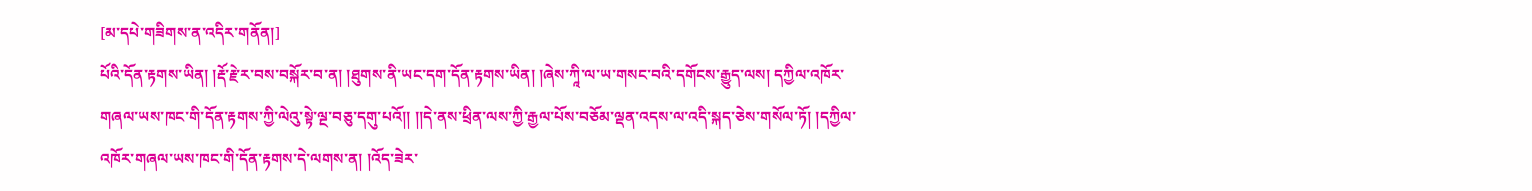[མ་དཔེ་གཟིགས་ན་འདིར་གནོན།]
པོའི་དོན་རྟགས་ཡིན། །རྡོ་རྗེ་ར་བས་བསྐོར་བ་ན། །ཐུགས་ནི་ཡང་དག་དོན་རྟགས་ཡིན། །ཞེས་ཀཱི་ལ་ཡ་གསང་བའི་དགོངས་རྒྱུད་ལས། དཀྱིལ་འཁོར་གཞལ་ཡས་ཁང་གི་དོན་རྟགས་ཀྱི་ལེའུ་སྟེ་ལྔ་བཅུ་དགུ་པའོ།། །།དེ་ནས་ཕྲིན་ལས་ཀྱི་རྒྱལ་པོས་བཅོམ་ལྡན་འདས་ལ་འདི་སྐད་ཅེས་གསོལ་ཏོ། །དཀྱིལ་འཁོར་གཞལ་ཡས་ཁང་གི་དོན་རྟགས་དེ་ལགས་ན། །འོད་ཟེར་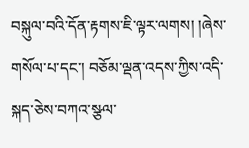བསྐུལ་བའི་དོན་རྟགས་ཇི་ལྟར་ལགས། །ཞེས་གསོལ་པ་དང་། བཅོམ་ལྡན་འདས་ཀྱིས་འདི་སྐད་ཅེས་བཀའ་སྩལ་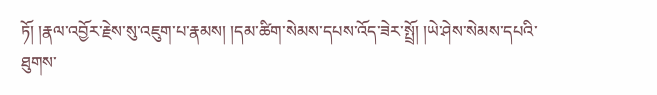ཏོ། །རྣལ་འབྱོར་རྗེས་སུ་འཇུག་པ་རྣམས། །དམ་ཚིག་སེམས་དཔས་འོད་ཟེར་སྤྲོ། །ཡེ་ཤེས་སེམས་དཔའི་ཐུགས་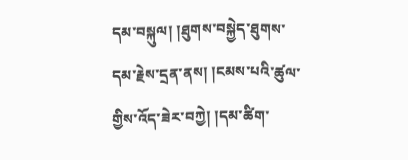དམ་བསྐུལ། །ཐུགས་བསྐྱེད་ཐུགས་དམ་རྗེས་དྲན་ནས། །ངམས་པའི་ཚུལ་གྱིས་འོད་ཟེར་བཀྱེ། །དམ་ཚིག་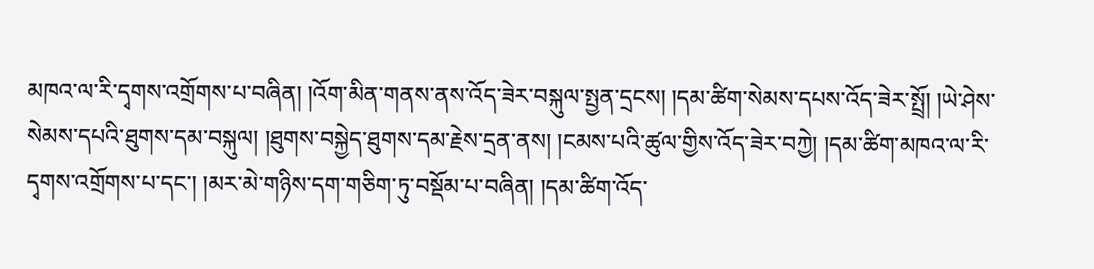མཁའ་ལ་རི་དྭགས་འགྲོགས་པ་བཞིན། །འོག་མིན་གནས་ནས་འོད་ཟེར་བསྐུལ་སྤྱན་དྲངས། །དམ་ཚིག་སེམས་དཔས་འོད་ཟེར་སྤྲོ། །ཡེ་ཤེས་སེམས་དཔའི་ཐུགས་དམ་བསྐུལ། །ཐུགས་བསྐྱེད་ཐུགས་དམ་རྗེས་དྲན་ནས། །ངམས་པའི་ཚུལ་གྱིས་འོད་ཟེར་བཀྱེ། །དམ་ཚིག་མཁའ་ལ་རི་དྭགས་འགྲོགས་པ་དང་། །མར་མེ་གཉིས་དག་གཅིག་ཏུ་བསྡོམ་པ་བཞིན། །དམ་ཚིག་འོད་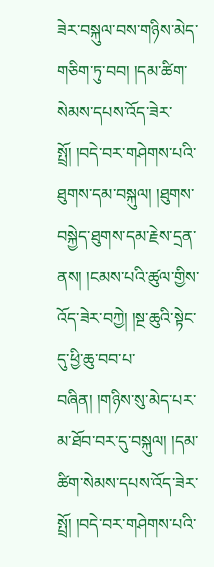ཟེར་བསྐུལ་བས་གཉིས་མེད་གཅིག་ཏུ་བབ། །དམ་ཚིག་སེམས་དཔས་འོད་ཟེར་སྤྲོ། །བདེ་བར་གཤེགས་པའི་ཐུགས་དམ་བསྐུལ། །ཐུགས་བསྐྱེད་ཐུགས་དམ་རྗེས་དྲན་ནས། །ངམས་པའི་ཚུལ་གྱིས་འོད་ཟེར་བཀྱེ། །སྔ་ཆུའི་སྟེང་དུ་ཕྱི་ཆུ་བབ་པ་བཞིན། །གཉིས་སུ་མེད་པར་མ་ཐོབ་བར་དུ་བསྐུལ། །དམ་ཚིག་སེམས་དཔས་འོད་ཟེར་སྤྲོ། །བདེ་བར་གཤེགས་པའི་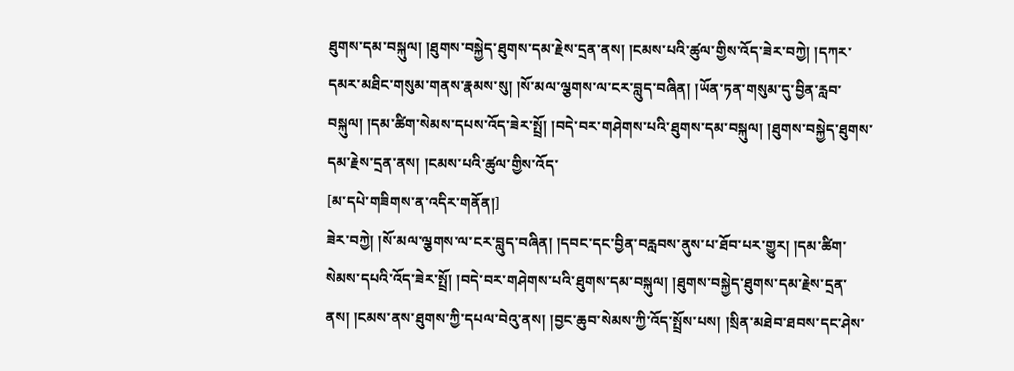ཐུགས་དམ་བསྐུལ། །ཐུགས་བསྐྱེད་ཐུགས་དམ་རྗེས་དྲན་ནས། །ངམས་པའི་ཚུལ་གྱིས་འོད་ཟེར་བཀྱེ། །དཀར་དམར་མཐིང་གསུམ་གནས་རྣམས་སུ། །སོ་མལ་ལྕགས་ལ་ངར་བླུད་བཞིན། །ཡོན་ཏན་གསུམ་དུ་བྱིན་རླབ་བསྐུལ། །དམ་ཚིག་སེམས་དཔས་འོད་ཟེར་སྤྲོ། །བདེ་བར་གཤེགས་པའི་ཐུགས་དམ་བསྐུལ། །ཐུགས་བསྐྱེད་ཐུགས་དམ་རྗེས་དྲན་ནས། །ངམས་པའི་ཚུལ་གྱིས་འོད་
[མ་དཔེ་གཟིགས་ན་འདིར་གནོན།]
ཟེར་བཀྱེ། །སོ་མལ་ལྕགས་ལ་ངར་བླུད་བཞིན། །དབང་དང་བྱིན་བརླབས་ནུས་པ་ཐོབ་པར་གྱུར། །དམ་ཚིག་སེམས་དཔའི་འོད་ཟེར་སྤྲོ། །བདེ་བར་གཤེགས་པའི་ཐུགས་དམ་བསྐུལ། །ཐུགས་བསྐྱེད་ཐུགས་དམ་རྗེས་དྲན་ནས། །ངམས་ནས་ཐུགས་ཀྱི་དཔལ་བེའུ་ནས། །བྱང་ཆུབ་སེམས་ཀྱི་འོད་སྤྲོས་པས། །སྲིན་མཐེབ་ཐབས་དང་ཤེས་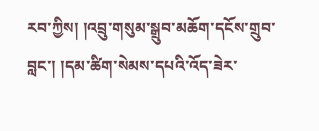རབ་ཀྱིས། །འབྲུ་གསུམ་སྒྲུབ་མཆོག་དངོས་གྲུབ་བླང་། །དམ་ཚིག་སེམས་དཔའི་འོད་ཟེར་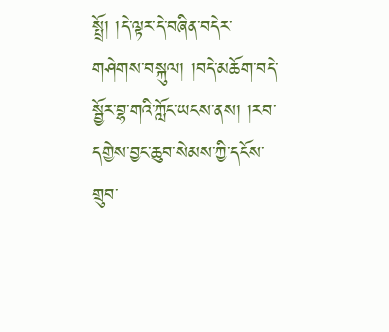སྤྲོ། །དེ་ལྟར་དེ་བཞིན་བདེར་གཤེགས་བསྐུལ། །བདེ་མཆོག་བདེ་སྦྱོར་བྷ་གའི་ཀློང་ཡངས་ནས། །རབ་དགྱེས་བྱང་ཆུབ་སེམས་ཀྱི་དངོས་གྲུབ་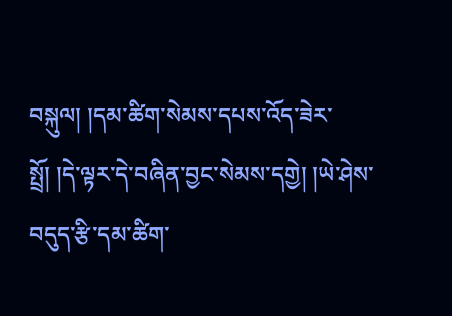བསྐུལ། །དམ་ཚིག་སེམས་དཔས་འོད་ཟེར་སྤྲོ། །དེ་ལྟར་དེ་བཞིན་བྱང་སེམས་དགྱེ། །ཡེ་ཤེས་བདུད་རྩི་དམ་ཚིག་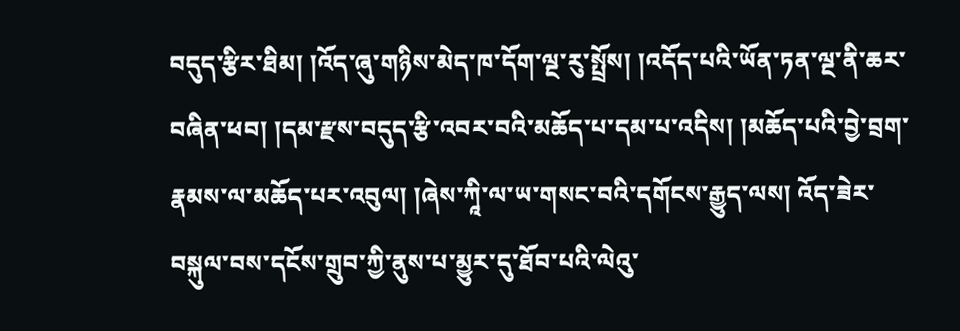བདུད་རྩིར་ཐིམ། །འོད་ཞུ་གཉིས་མེད་ཁ་དོག་ལྔ་རུ་སྤྲོས། །འདོད་པའི་ཡོན་ཏན་ལྔ་ནི་ཆར་བཞིན་ཕབ། །དམ་རྫས་བདུད་རྩི་འབར་བའི་མཆོད་པ་དམ་པ་འདིས། །མཆོད་པའི་བྱེ་བྲག་རྣམས་ལ་མཆོད་པར་འབུལ། །ཞེས་ཀཱི་ལ་ཡ་གསང་བའི་དགོངས་རྒྱུད་ལས། འོད་ཟེར་བསྐུལ་བས་དངོས་གྲུབ་ཀྱི་ནུས་པ་མྱུར་དུ་ཐོབ་པའི་ལེའུ་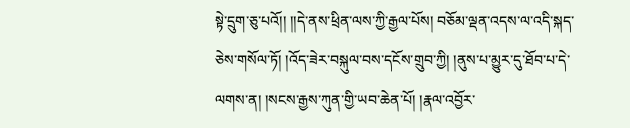སྟེ་དྲུག་ཅུ་པའོ།། །།དེ་ནས་ཕྲིན་ལས་ཀྱི་རྒྱལ་པོས། བཅོམ་ལྡན་འདས་ལ་འདི་སྐད་ཅེས་གསོལ་ཏོ། །འོད་ཟེར་བསྐུལ་བས་དངོས་གྲུབ་ཀྱི། །ནུས་པ་མྱུར་དུ་ཐོབ་པ་དེ་ལགས་ན། །སངས་རྒྱས་ཀུན་གྱི་ཡབ་ཆེན་པོ། །རྣལ་འབྱོར་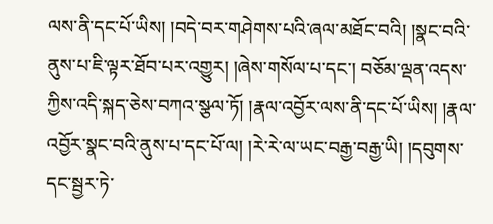ལས་ནི་དང་པོ་ཡིས། །བདེ་བར་གཤེགས་པའི་ཞལ་མཐོང་བའི། །སྣང་བའི་ནུས་པ་ཇི་ལྟར་ཐོབ་པར་འགྱུར། །ཞེས་གསོལ་པ་དང་། བཅོམ་ལྡན་འདས་ཀྱིས་འདི་སྐད་ཅེས་བཀའ་སྩལ་ཏོ། །རྣལ་འབྱོར་ལས་ནི་དང་པོ་ཡིས། །རྣལ་འབྱོར་སྣང་བའི་ནུས་པ་དང་པོ་ལ། །རེ་རེ་ལ་ཡང་བརྒྱ་བརྒྱ་ཡི། །དབུགས་དང་སྦྱར་ཏེ་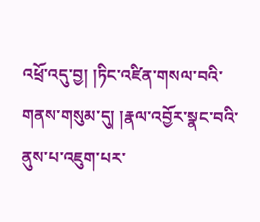འཕྲོ་འདུ་བྱ། །ཏིང་འཛིན་གསལ་བའི་གནས་གསུམ་དུ། །རྣལ་འབྱོར་སྣང་བའི་ནུས་པ་འཇུག་པར་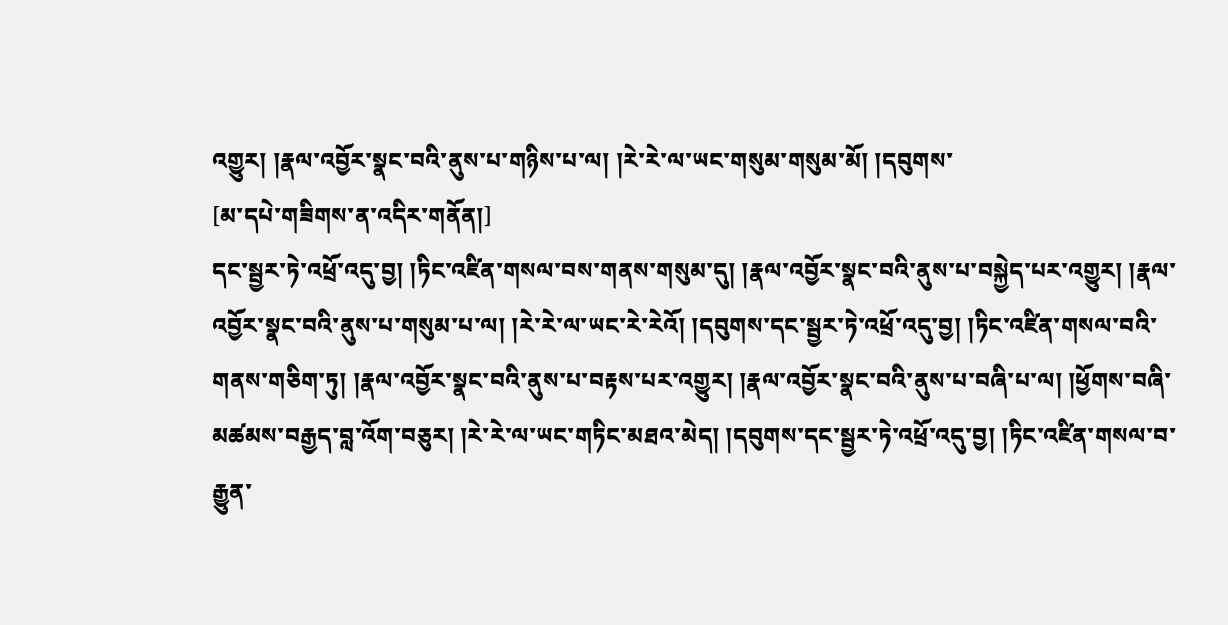འགྱུར། །རྣལ་འབྱོར་སྣང་བའི་ནུས་པ་གཉིས་པ་ལ། །རེ་རེ་ལ་ཡང་གསུམ་གསུམ་མོ། །དབུགས་
[མ་དཔེ་གཟིགས་ན་འདིར་གནོན།]
དང་སྦྱར་ཏེ་འཕྲོ་འདུ་བྱ། །ཏིང་འཛིན་གསལ་བས་གནས་གསུམ་དུ། །རྣལ་འབྱོར་སྣང་བའི་ནུས་པ་བསྐྱེད་པར་འགྱུར། །རྣལ་འབྱོར་སྣང་བའི་ནུས་པ་གསུམ་པ་ལ། །རེ་རེ་ལ་ཡང་རེ་རེའོ། །དབུགས་དང་སྦྱར་ཏེ་འཕྲོ་འདུ་བྱ། །ཏིང་འཛིན་གསལ་བའི་གནས་གཅིག་ཏུ། །རྣལ་འབྱོར་སྣང་བའི་ནུས་པ་བརྟས་པར་འགྱུར། །རྣལ་འབྱོར་སྣང་བའི་ནུས་པ་བཞི་པ་ལ། །ཕྱོགས་བཞི་མཚམས་བརྒྱད་བླ་འོག་བཅུར། །རེ་རེ་ལ་ཡང་གཏིང་མཐའ་མེད། །དབུགས་དང་སྦྱར་ཏེ་འཕྲོ་འདུ་བྱ། །ཏིང་འཛིན་གསལ་བ་རྒྱུན་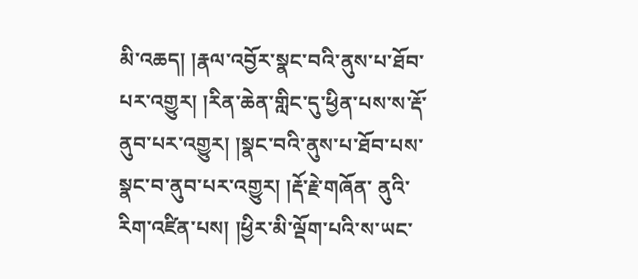མི་འཆད། །རྣལ་འབྱོར་སྣང་བའི་ནུས་པ་ཐོབ་པར་འགྱུར། །རིན་ཆེན་གླིང་དུ་ཕྱིན་པས་ས་རྡོ་ནུབ་པར་འགྱུར། །སྣང་བའི་ནུས་པ་ཐོབ་པས་སྣང་བ་ནུབ་པར་འགྱུར། །རྡོ་རྗེ་གཞོན་ ནུའི་རིག་འཛིན་པས། །ཕྱིར་མི་ལྡོག་པའི་ས་ཡང་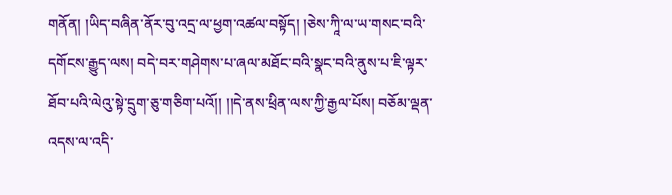གནོན། །ཡིད་བཞིན་ནོར་བུ་འདྲ་ལ་ཕྱག་འཚལ་བསྟོད། །ཅེས་ཀཱི་ལ་ཡ་གསང་བའི་དགོངས་རྒྱུད་ལས། བདེ་བར་གཤེགས་པ་ཞལ་མཐོང་བའི་སྣང་བའི་ནུས་པ་ཇི་ལྟར་ཐོབ་པའི་ལེའུ་སྟེ་དྲུག་ཅུ་གཅིག་པའོ།། །།དེ་ནས་ཕྲིན་ལས་ཀྱི་རྒྱལ་པོས། བཅོམ་ལྡན་འདས་ལ་འདི་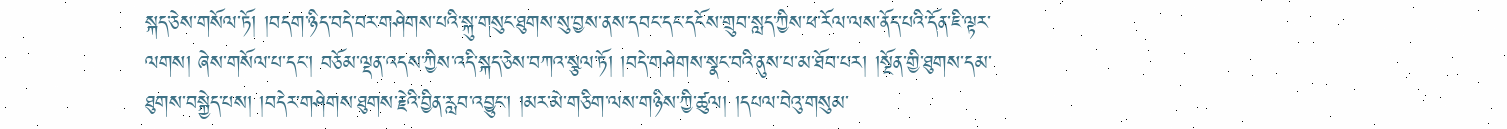སྐད་ཅེས་གསོལ་ཏོ། །བདག་ཉིད་བདེ་བར་གཤེགས་པའི་སྐུ་གསུང་ཐུགས་སུ་བྱས་ནས་དབང་དང་དངོས་གྲུབ་སླད་ཀྱིས་ཕ་རོལ་ལས་ནོད་པའི་དོན་ཇི་ལྟར་ལགས། ཞེས་གསོལ་པ་དང་། བཅོམ་ལྡན་འདས་ཀྱིས་འདི་སྐད་ཅེས་བཀའ་སྩལ་ཏོ། །བདེ་གཤེགས་སྣང་བའི་ནུས་པ་མ་ཐོབ་པར། །སྔོན་གྱི་ཐུགས་དམ་ཐུགས་བསྐྱེད་པས། །བདེར་གཤེགས་ཐུགས་རྗེའི་བྱིན་རླབ་འབྱུང་། །མར་མེ་གཅིག་ལས་གཉིས་ཀྱི་ཚུལ། །དཔལ་བེའུ་གསུམ་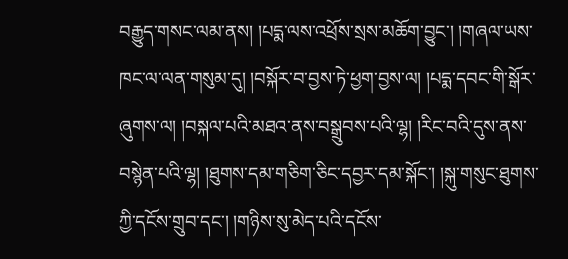བརྒྱུད་གསང་ལམ་ནས། །པདྨ་ལས་འཕྲོས་སྲས་མཆོག་བྱུང་། །གཞལ་ཡས་ཁང་ལ་ལན་གསུམ་དུ། །བསྐོར་བ་བྱས་ཏེ་ཕྱག་བྱས་ལ། །པདྨ་དབང་གི་སྒོར་ཞུགས་ལ། །བསྐལ་པའི་མཐའ་ནས་བསྒྲུབས་པའི་ལྷ། །རིང་བའི་དུས་ནས་བསྙེན་པའི་ལྷ། །ཐུགས་དམ་གཅིག་ཅིང་དབྱར་དམ་སྐོང་། །སྐུ་གསུང་ཐུགས་ཀྱི་དངོས་གྲུབ་དང་། །གཉིས་སུ་མེད་པའི་དངོས་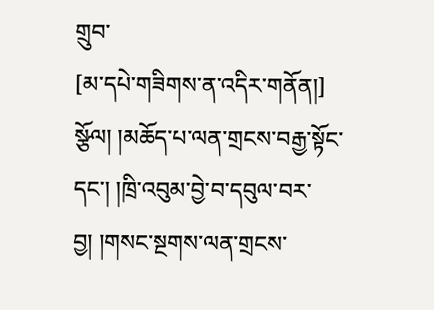གྲུབ་
[མ་དཔེ་གཟིགས་ན་འདིར་གནོན།]
སྩོལ། །མཆོད་པ་ལན་གྲངས་བརྒྱ་སྟོང་དང་། །ཁྲི་འབུམ་བྱེ་བ་དབུལ་བར་བྱ། །གསང་སྔགས་ལན་གྲངས་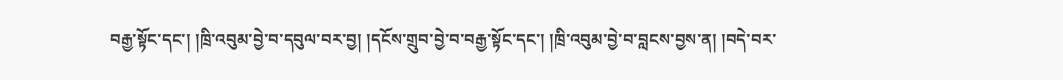བརྒྱ་སྟོང་དང་། །ཁྲི་འབུམ་བྱེ་བ་དབུལ་བར་བྱ། །དངོས་གྲུབ་བྱེ་བ་བརྒྱ་སྟོང་དང་། །ཁྲི་འབུམ་བྱེ་བ་བླངས་བྱས་ན། །བདེ་བར་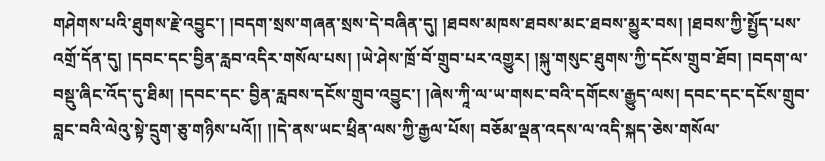གཤེགས་པའི་ཐུགས་རྗེ་འབྱུང་། །བདག་སྲས་གཞན་སྲས་དེ་བཞིན་དུ། །ཐབས་མཁས་ཐབས་མང་ཐབས་མྱུར་བས། །ཐབས་ཀྱི་སྤྱོད་པས་འགྲོ་དོན་དུ། །དབང་དང་བྱིན་རླབ་འདིར་གསོལ་པས། །ཡེ་ཤེས་ཁྲོ་བོ་གྲུབ་པར་འགྱུར། །སྐུ་གསུང་ཐུགས་ཀྱི་དངོས་གྲུབ་ཐོབ། །བདག་ལ་བསྡུ་ཞིང་འོད་དུ་ཐིམ། །དབང་དང་ བྱིན་རླབས་དངོས་གྲུབ་འབྱུང་། །ཞེས་ཀཱི་ལ་ཡ་གསང་བའི་དགོངས་རྒྱུད་ལས། དབང་དང་དངོས་གྲུབ་བླང་བའི་ལེའུ་སྟེ་དྲུག་ཅུ་གཉིས་པའོ།། །།དེ་ནས་ཡང་ཕྲིན་ལས་ཀྱི་རྒྱལ་པོས། བཅོམ་ལྡན་འདས་ལ་འདི་སྐད་ཅེས་གསོལ་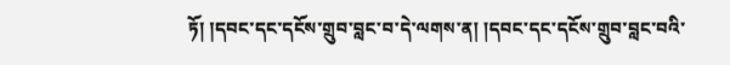ཏོ། །དབང་དང་དངོས་གྲུབ་བླང་བ་དེ་ལགས་ན། །དབང་དང་དངོས་གྲུབ་བླང་བའི་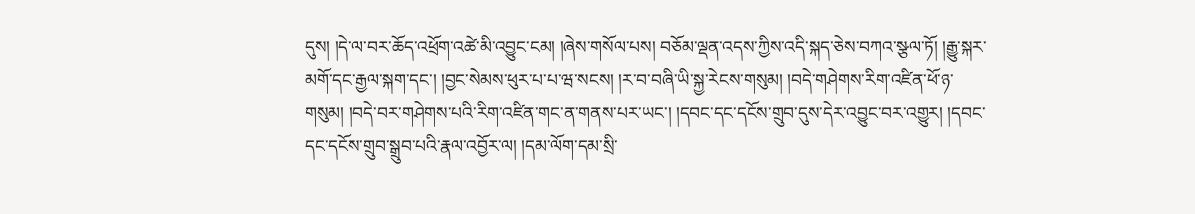དུས། །དེ་ལ་བར་ཆོད་འཕྲོག་འཚེ་མི་འབྱུང་ངམ། །ཞེས་གསོལ་པས། བཅོམ་ལྡན་འདས་ཀྱིས་འདི་སྐད་ཅེས་བཀའ་སྩལ་ཏོ། །རྒྱུ་སྐར་མགོ་དང་རྒྱལ་སྐག་དང་། །བྱང་སེམས་ཕུར་པ་པ་ཝ་སངས། །ར་བ་བཞི་ཡི་སྐྱ་རེངས་གསུམ། །བདེ་གཤེགས་རིག་འཛིན་ཕོ་ཉ་གསུམ། །བདེ་བར་གཤེགས་པའི་རིག་འཛིན་གང་ན་གནས་པར་ཡང་། །དབང་དང་དངོས་གྲུབ་དུས་དེར་འབྱུང་བར་འགྱུར། །དབང་དང་དངོས་གྲུབ་སྒྲུབ་པའི་རྣལ་འབྱོར་ལ། །དམ་ལོག་དམ་སྲི་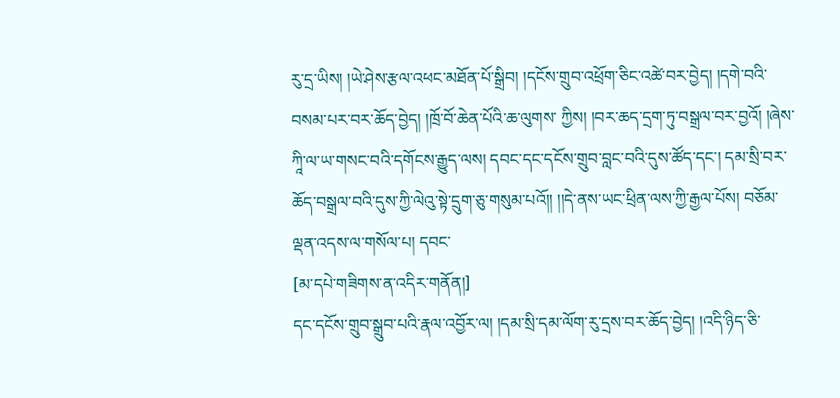རུ་དྲ་ཡིས། །ཡེ་ཤེས་རྩལ་འཕང་མཐོན་པོ་སྒྲིབ། །དངོས་གྲུབ་འཕྲོག་ཅིང་འཚེ་བར་བྱེད། །དགེ་བའི་བསམ་པར་བར་ཆོད་བྱེད། །ཁྲོ་བོ་ཆེན་པོའི་ཆ་ལུགས་ ཀྱིས། །བར་ཆད་དྲག་ཏུ་བསྒྲལ་བར་བྱའོ། །ཞེས་ཀཱི་ལ་ཡ་གསང་བའི་དགོངས་རྒྱུད་ལས། དབང་དང་དངོས་གྲུབ་བླང་བའི་དུས་ཚོད་དང་། དམ་སྲི་བར་ཆོད་བསྒྲལ་བའི་དུས་ཀྱི་ལེའུ་སྟེ་དྲུག་ཅུ་གསུམ་པའོ།། །།དེ་ནས་ཡང་ཕྲིན་ལས་ཀྱི་རྒྱལ་པོས། བཅོམ་ལྡན་འདས་ལ་གསོལ་པ། དབང་
[མ་དཔེ་གཟིགས་ན་འདིར་གནོན།]
དང་དངོས་གྲུབ་སྒྲུབ་པའི་རྣལ་འབྱོར་ལ། །དམ་སྲི་དམ་ལོག་རུ་དྲས་བར་ཆོད་བྱེད། །འདི་ཉིད་ཅི་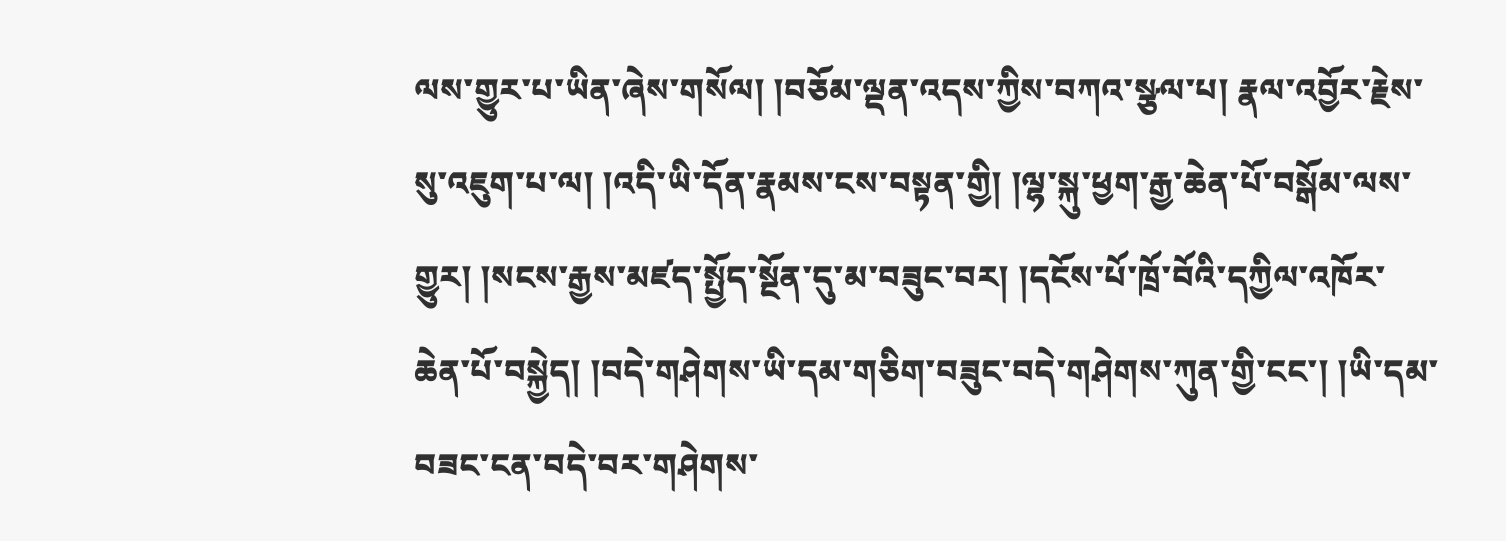ལས་གྱུར་པ་ཡིན་ཞེས་གསོལ། །བཅོམ་ལྡན་འདས་ཀྱིས་བཀའ་སྩལ་པ། རྣལ་འབྱོར་རྗེས་སུ་འཇུག་པ་ལ། །འདི་ཡི་དོན་རྣམས་ངས་བསྟན་གྱི། །ལྷ་སྐུ་ཕྱག་རྒྱ་ཆེན་པོ་བསྒོམ་ལས་གྱུར། །སངས་རྒྱས་མཛད་སྤྱོད་སྔོན་དུ་མ་བཟུང་བར། །དངོས་པོ་ཁྲོ་བོའི་དཀྱིལ་འཁོར་ཆེན་པོ་བསྐྱེད། །བདེ་གཤེགས་ཡི་དམ་གཅིག་བཟུང་བདེ་གཤེགས་ཀུན་གྱི་ངང་། །ཡི་དམ་བཟང་ངན་བདེ་བར་གཤེགས་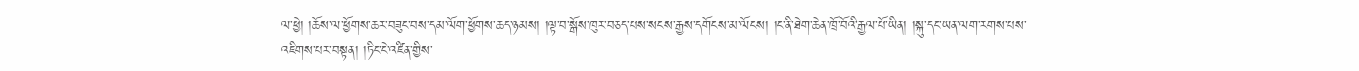ལ་ཕྱེ། །ཆོས་ལ་ཕྱོགས་ཆར་བཟུང་བས་དམ་ལོག་ཕྱོགས་ཆད་ཉམས། །ལྟ་བ་སྒོས་ཁུར་བཅད་པས་སངས་རྒྱས་དགོངས་མ་ལོངས། །ང་ནི་ཐེག་ཆེན་ཁྲོ་བོའི་རྒྱལ་པོ་ཡིན། །སྐུ་དང་ཡན་ལག་རགས་པས་འཇིགས་པར་བསྟན། །ཏིང་ངེ་འཛིན་གྱིས་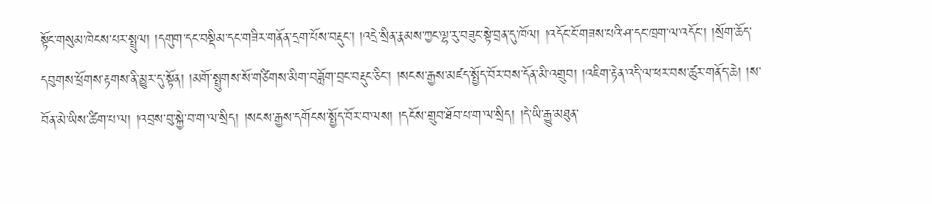སྟོང་གསུམ་ཁེངས་པར་སྤྲུལ། །དགུག་དང་བསྡིམ་དང་གཟིར་གནོན་དྲག་པོས་བརྡུང་། །འདྲེ་སྲིན་རྣམས་ཀྱང་ལྷ་རུ་བཟུང་སྟེ་བྲན་དུ་ཁོལ། །འདོང་ངོ་གཟས་པའི་ཤ་དང་ཁྲག་ལ་འདོང་། །སྲོག་ཆོད་དབུགས་ཕྲོགས་རྟགས་ནི་མྱུར་དུ་སྟོན། །མགོ་སྤྲུགས་སོ་གཙིགས་མིག་བཟློག་བྲང་བརྡུང་ཅིང་། །སངས་རྒྱས་མཛད་སྤྱོད་བོར་བས་དོན་མི་འགྲུབ། །འཇིག་རྟེན་འདི་ལ་ཕར་བས་ཚུར་གནོད་ཆེ། །ས་བོན་མེ་ཡིས་ཚིག་པ་ལ། །འབྲས་བུ་སྐྱེ་བ་ག་ལ་སྲིད། །སངས་རྒྱས་དགོངས་སྤྱོད་བོར་བ་ལས། །དངོས་གྲུབ་ཐོབ་པ་ག་ལ་སྲིད། །དེ་ཡི་རྒྱུ་མཐུན་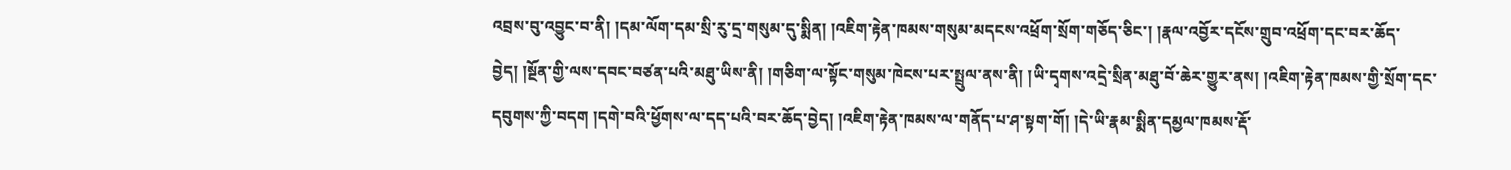འབྲས་བུ་འབྱུང་བ་ནི། །དམ་ལོག་དམ་སྲི་རུ་དྲ་གསུམ་དུ་སྨིན། །འཇིག་རྟེན་ཁམས་གསུམ་མདངས་འཕྲོག་སྲོག་གཅོད་ཅིང་། །རྣལ་འབྱོར་དངོས་གྲུབ་འཕྲོག་དང་བར་ཆོད་བྱེད། །སྔོན་གྱི་ལས་དབང་བཙན་པའི་མཐུ་ཡིས་ནི། །གཅིག་ལ་སྟོང་གསུམ་ཁེངས་པར་སྤྲུལ་ནས་ནི། །ཡི་དྭགས་འདྲེ་སྲིན་མཐུ་བོ་ཆེར་གྱུར་ནས། །འཇིག་རྟེན་ཁམས་གྱི་སྲོག་དང་དབུགས་ཀྱི་བདག །དགེ་བའི་ཕྱོགས་ལ་དད་པའི་བར་ཆོད་བྱེད། །འཇིག་རྟེན་ཁམས་ལ་གནོད་པ་ཤ་སྟག་གོ། །དེ་ཡི་རྣམ་སྨིན་དམྱལ་ཁམས་རྡོ་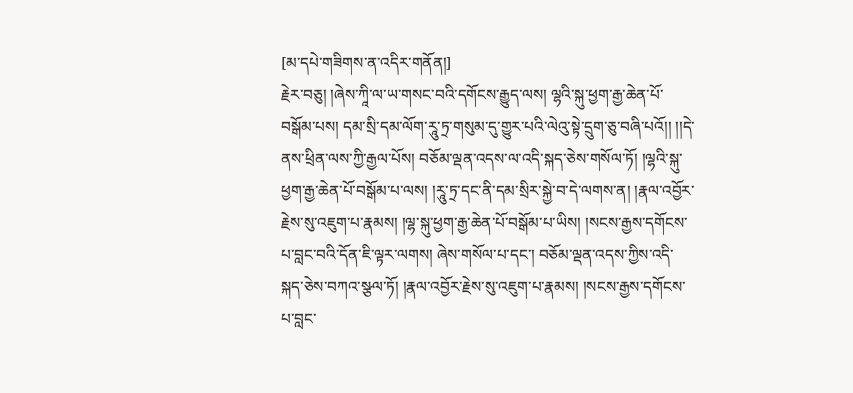[མ་དཔེ་གཟིགས་ན་འདིར་གནོན།]
རྗེར་བཅུ། །ཞེས་ཀཱི་ལ་ཡ་གསང་བའི་དགོངས་རྒྱུད་ལས། ལྷའི་སྐུ་ཕྱག་རྒྱ་ཆེན་པོ་བསྒོམ་པས། དམ་སྲི་དམ་ལོག་རཱུ་ཏྲ་གསུམ་དུ་གྱུར་པའི་ལེའུ་སྟེ་དྲུག་ཅུ་བཞི་པའོ།། །།དེ་ནས་ཕྲིན་ལས་ཀྱི་རྒྱལ་པོས། བཅོམ་ལྡན་འདས་ལ་འདི་སྐད་ཅེས་གསོལ་ཏོ། །ལྷའི་སྐུ་ཕྱག་རྒྱ་ཆེན་པོ་བསྒོམ་པ་ལས། །རཱུ་ཏྲ་དང་ནི་དམ་སྲིར་སྐྱེ་བ་དེ་ལགས་ན། །རྣལ་འབྱོར་རྗེས་སུ་འཇུག་པ་རྣམས། །ལྷ་སྐུ་ཕྱག་རྒྱ་ཆེན་པོ་བསྒོམ་པ་ཡིས། །སངས་རྒྱས་དགོངས་པ་བླང་བའི་དོན་ཇི་ལྟར་ལགས། ཞེས་གསོལ་པ་དང་། བཅོམ་ལྡན་འདས་ཀྱིས་འདི་སྐད་ཅེས་བཀའ་སྩལ་ཏོ། །རྣལ་འབྱོར་རྗེས་སུ་འཇུག་པ་རྣམས། །སངས་རྒྱས་དགོངས་པ་བླང་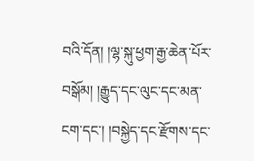བའི་དོན། །ལྷ་སྐུ་ཕྱག་རྒྱ་ཆེན་པོར་བསྒོམ། །རྒྱུད་དང་ལུང་དང་མན་ངག་དང་། །བསྐྱེད་དང་རྫོགས་དང་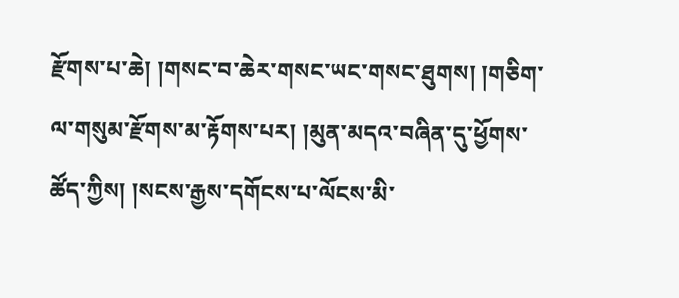རྫོགས་པ་ཆེ། །གསང་བ་ཆེར་གསང་ཡང་གསང་ཐུགས། །གཅིག་ལ་གསུམ་རྫོགས་མ་རྟོགས་པར། །མུན་མདའ་བཞིན་དུ་ཕྱོགས་ཚོད་ཀྱིས། །སངས་རྒྱས་དགོངས་པ་ལོངས་མི་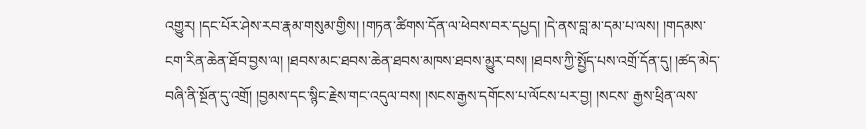འགྱུར། །དང་པོར་ཤེས་རབ་རྣམ་གསུམ་གྱིས། །གཏན་ཚིགས་དོན་ལ་ཕེབས་བར་དཔྱད། །དེ་ནས་བླ་མ་དམ་པ་ལས། །གདམས་ངག་རིན་ཆེན་ཐོབ་བྱས་ལ། །ཐབས་མང་ཐབས་ཆེན་ཐབས་མཁས་ཐབས་མྱུར་བས། །ཐབས་ཀྱི་སྤྱོད་པས་འགྲོ་དོན་དུ། །ཚད་མེད་བཞི་ནི་སྔོན་དུ་འགྲོ། །བྱམས་དང་སྙིང་རྗེས་གང་འདུལ་བས། །སངས་རྒྱས་དགོངས་པ་ལོངས་པར་བྱ། །སངས་ རྒྱས་ཕྲིན་ལས་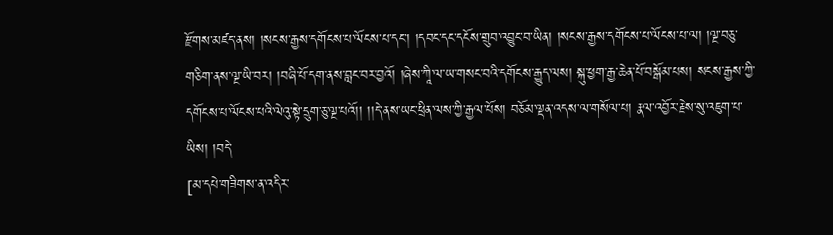རྫོགས་མཛད་ནས། །སངས་རྒྱས་དགོངས་པ་ལོངས་པ་དང་། །དབང་དང་དངོས་གྲུབ་འབྱུང་བ་ཡིན། །སངས་རྒྱས་དགོངས་པ་ལོངས་པ་ལ། །ལྔ་བཅུ་གཅིག་ནས་ལྔ་ཡི་བར། །བཞི་པོ་དག་ནས་བླང་བར་བྱའོ། །ཞེས་ཀཱི་ལ་ཡ་གསང་བའི་དགོངས་རྒྱུད་ལས། སྐུ་ཕྱག་རྒྱ་ཆེན་པོ་བསྒོམ་པས། སངས་རྒྱས་ཀྱི་དགོངས་པ་ལོངས་པའི་ལེའུ་སྟེ་དྲུག་ཅུ་ལྔ་པའོ།། །།དེ་ནས་ཡང་ཕྲིན་ལས་ཀྱི་རྒྱལ་པོས། བཅོམ་ལྡན་འདས་ལ་གསོལ་པ། རྣལ་འབྱོར་རྗེས་སུ་འཇུག་པ་ཡིས། །བདེ་
[མ་དཔེ་གཟིགས་ན་འདིར་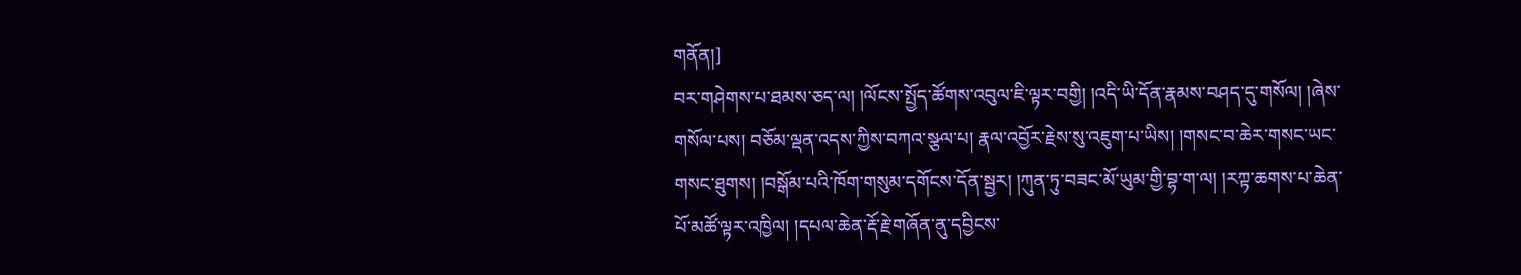གནོན།]
བར་གཤེགས་པ་ཐམས་ཅད་ལ། །ལོངས་སྤྱོད་ཚོགས་འབུལ་ཇི་ལྟར་བགྱི། །འདི་ཡི་དོན་རྣམས་བཤད་དུ་གསོལ། །ཞེས་གསོལ་པས། བཅོམ་ལྡན་འདས་ཀྱིས་བཀའ་སྩལ་པ། རྣལ་འབྱོར་རྗེས་སུ་འཇུག་པ་ཡིས། །གསང་བ་ཆེར་གསང་ཡང་གསང་ཐུགས། །བསྒོམ་པའི་ཁོག་གསུམ་དགོངས་དོན་སྦྱར། །ཀུན་ཏུ་བཟང་མོ་ཡུམ་གྱི་བྷ་ག་ལ། །རཀྟ་ཆགས་པ་ཆེན་པོ་མཚོ་ལྟར་འཁྱིལ། །དཔལ་ཆེན་རྡོ་རྗེ་གཞོན་ནུ་དབྱིངས་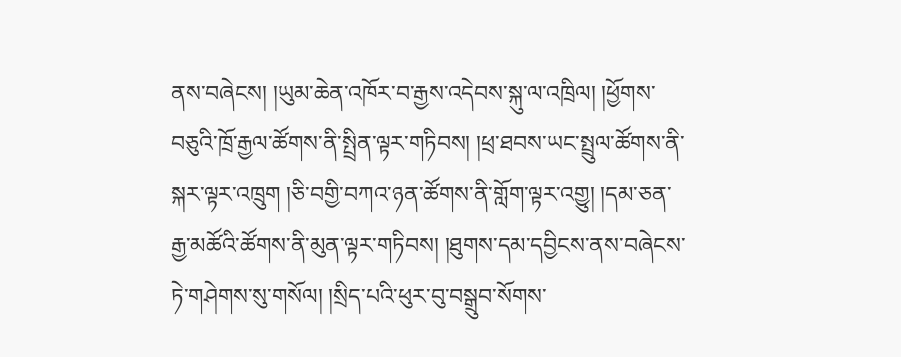ནས་བཞེངས། །ཡུམ་ཆེན་འཁོར་བ་རྒྱས་འདེབས་སྐུ་ལ་འཁྲིལ། །ཕྱོགས་བཅུའི་ཁྲོ་རྒྱལ་ཚོགས་ནི་སྤྲིན་ལྟར་གཏིབས། །ཕྲ་ཐབས་ཡང་སྤྲུལ་ཚོགས་ནི་སྐར་ལྟར་འཁྲུག །ཅི་བགྱི་བཀའ་ཉན་ཚོགས་ནི་གློག་ལྟར་འགྱུ། །དམ་ཅན་རྒྱ་མཚོའི་ཚོགས་ནི་མུན་ལྟར་གཏིབས། །ཐུགས་དམ་དབྱིངས་ནས་བཞེངས་ཏེ་གཤེགས་སུ་གསོལ། །སྲིད་པའི་ཕུར་བུ་བསྒྲུབ་སོགས་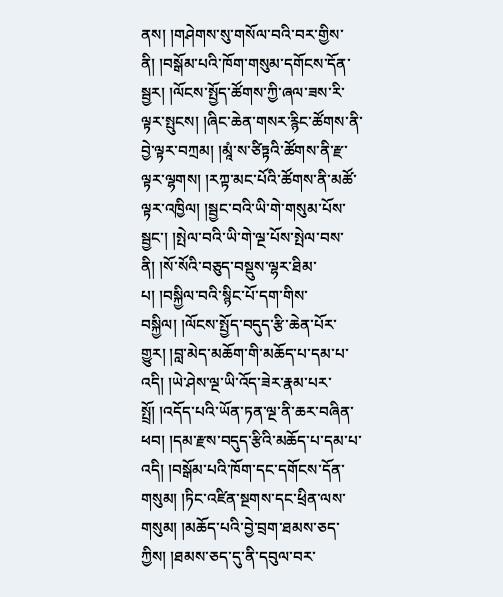ནས། །གཤེགས་སུ་གསོལ་བའི་བར་གྱིས་ནི། །བསྒོམ་པའི་ཁོག་གསུམ་དགོངས་དོན་སྦྱར། །ལོངས་སྤྱོད་ཚོགས་ཀྱི་ཞལ་ཟས་རི་ལྟར་སྤུངས། །ཞིང་ཆེན་གསར་རྙིང་ཚོགས་ནི་བྱེ་ལྟར་བཀྲམ། །མཱཾ་ས་ཙིཏྟའི་ཚོགས་ནི་རྫ་ལྟར་ལྷགས། །རཀྟ་མང་པོའི་ཚོགས་ནི་མཚོ་ལྟར་འཁྱིལ། །སྦྱང་བའི་ཡི་གེ་གསུམ་པོས་སྦྱང་། །སྤེལ་བའི་ཡི་གེ་ལྔ་པོས་སྤེལ་བས་ནི། །སོ་སོའི་བཅུད་བསྡུས་ལྷར་ཐིམ་པ། །བསྐྱིལ་བའི་སྙིང་པོ་དག་གིས་བསྐྱིལ། །ལོངས་སྤྱོད་བདུད་རྩི་ཆེན་པོར་གྱུར། །བླ་མེད་མཆོག་གི་མཆོད་པ་དམ་པ་འདི། །ཡེ་ཤེས་ལྔ་ཡི་འོད་ཟེར་རྣམ་པར་སྤྲོ། །འདོད་པའི་ཡོན་ཏན་ལྔ་ནི་ཆར་བཞིན་ཕབ། །དམ་རྫས་བདུད་རྩིའི་མཆོད་པ་དམ་པ་འདི། །བསྒོམ་པའི་ཁོག་དང་དགོངས་དོན་གསུམ། །ཏིང་འཛིན་སྔགས་དང་ཕྲིན་ལས་གསུམ། །མཆོད་པའི་བྱེ་བྲག་ཐམས་ཅད་ཀྱིས། །ཐམས་ཅད་དུ་ནི་དབུལ་བར་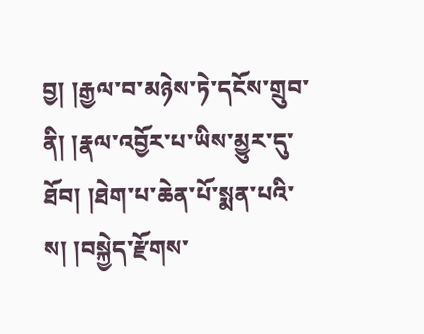བྱ། །རྒྱལ་བ་མཉེས་ཏེ་དངོས་གྲུབ་ནི། །རྣལ་འབྱོར་པ་ཡིས་མྱུར་དུ་ཐོབ། །ཐེག་པ་ཆེན་པོ་སྨན་པའི་ས། །བསྐྱེད་རྫོགས་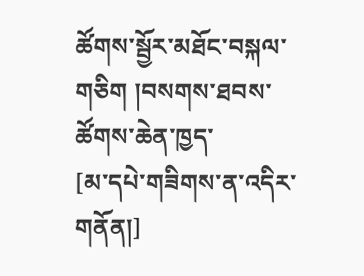ཚོགས་སྦྱོར་མཐོང་བསྐལ་གཅིག །བསགས་ཐབས་ཚོགས་ཆེན་ཁྱད་
[མ་དཔེ་གཟིགས་ན་འདིར་གནོན།]